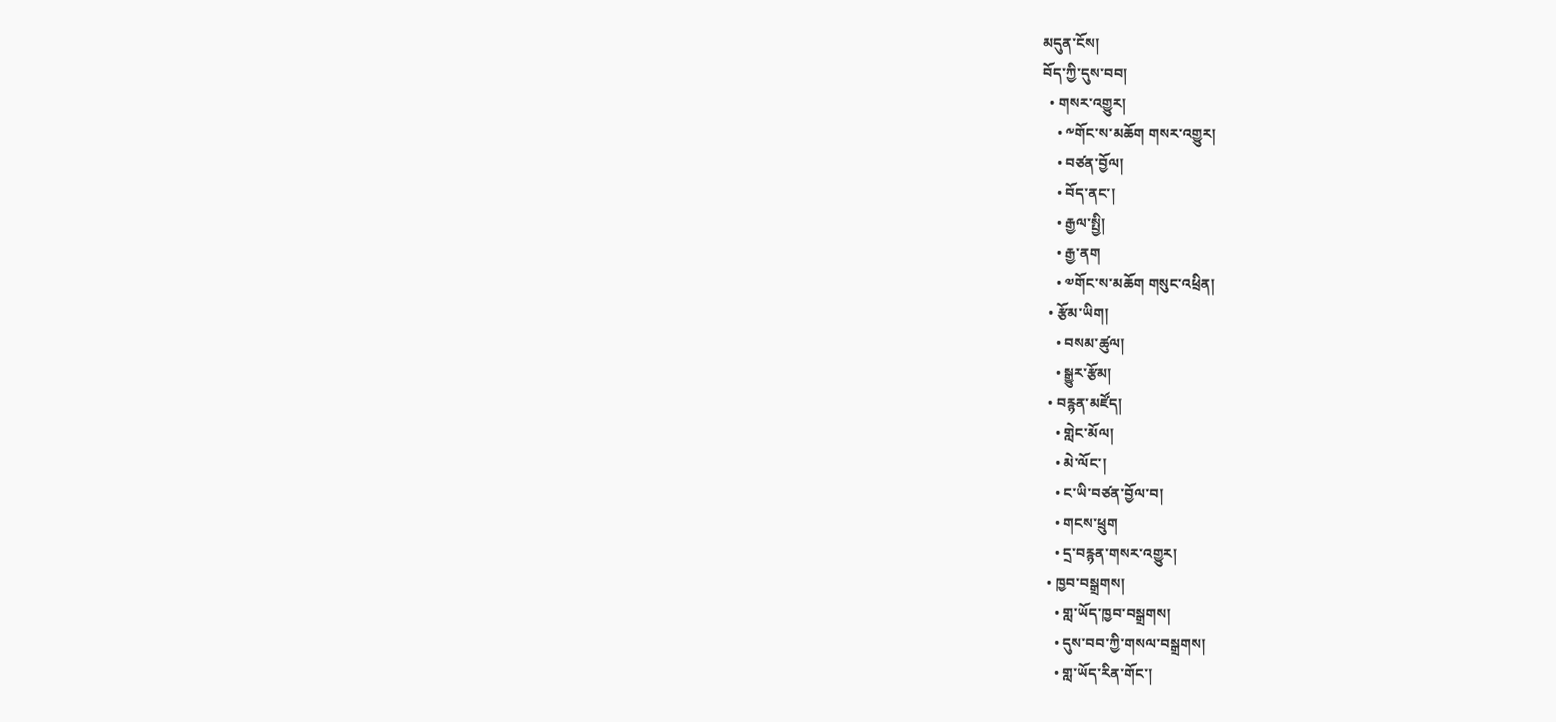མདུན་ངོས།
བོད་ཀྱི་དུས་བབ།
  • གསར་འགྱུར།
    • ༸གོང་ས་མཆོག གསར་འགྱུར།
    • བཙན་བྱོལ།
    • བོད་ནང་།
    • རྒྱལ་སྤྱི།
    • རྒྱ་ནག
    • ༧གོང་ས་མཆོག གསུང་འཕྲིན།
  • རྩོམ་ཡིག།
    • བསམ་ཚུལ།
    • སྒྱུར་རྩོམ།
  • བརྙན་མཛོད།
    • གླེང་མོལ།
    • མེ་ལོང་།
    • ང་ཡི་བཙན་བྱོལ་བ།
    • གངས་ཕྲུག
    • དྲ་བརྙན་གསར་འགྱུར།
  • ཁྱབ་བསྒྲགས།
    • གླ་ཡོད་ཁྱབ་བསྒྲགས།
    • དུས་བབ་ཀྱི་གསལ་བསྒྲགས།
    • གླ་ཡོད་རིན་གོང་།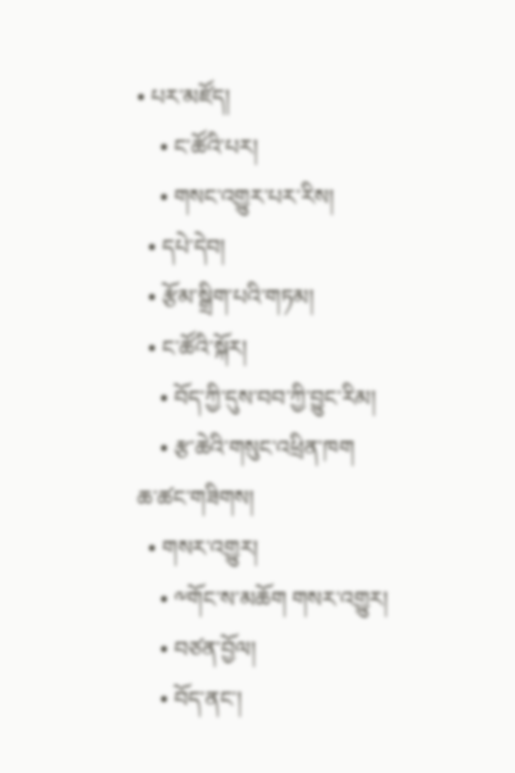• པར་མཛོད།
    • ང་ཚོའི་པར།
    • གསང་འགྱུར་པར་རིས།
  • དཔེ་དེབ།
  • རྩོམ་སྒྲིག་པའི་གཏམ།
  • ང་ཚོའི་སྐོར།
    • བོད་ཀྱི་དུས་བབ་ཀྱི་བྱུང་རིམ།
    • རྩ་ཆེའི་གསུང་འཕྲིན་ཁག
ཆ་ཚང་གཟིགས།
  • གསར་འགྱུར།
    • ༸གོང་ས་མཆོག གསར་འགྱུར།
    • བཙན་བྱོལ།
    • བོད་ནང་།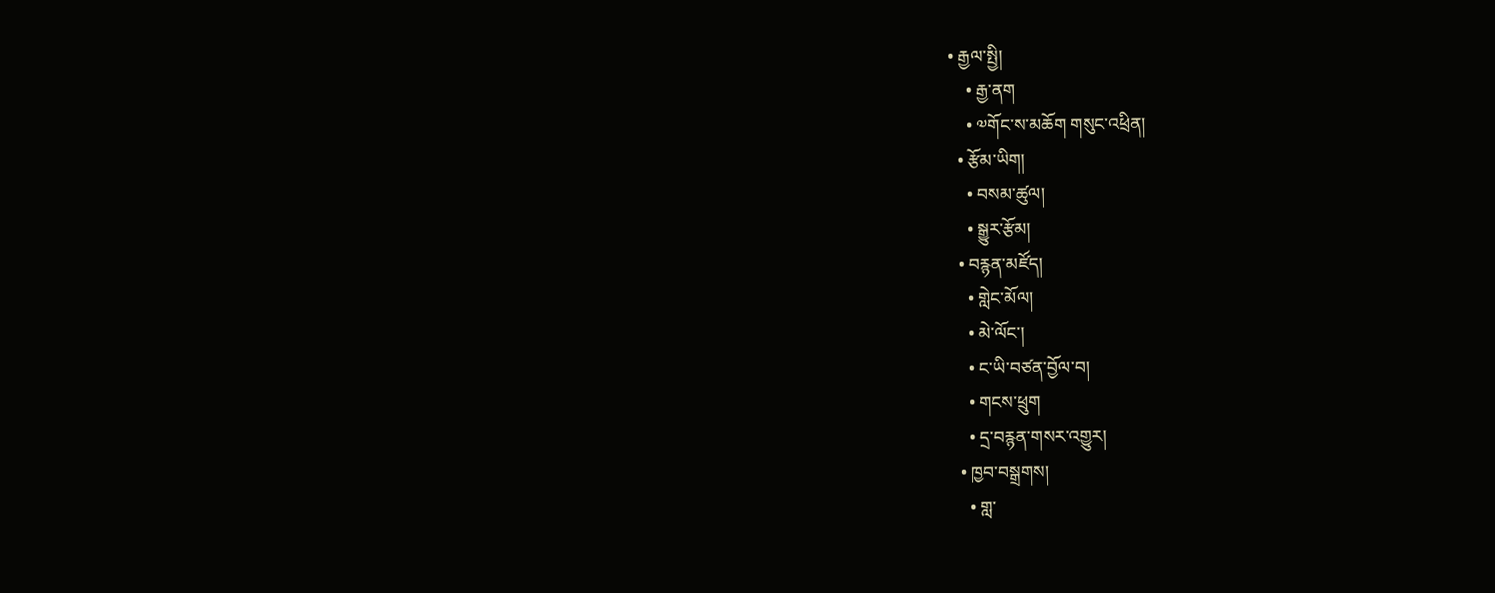• རྒྱལ་སྤྱི།
    • རྒྱ་ནག
    • ༧གོང་ས་མཆོག གསུང་འཕྲིན།
  • རྩོམ་ཡིག།
    • བསམ་ཚུལ།
    • སྒྱུར་རྩོམ།
  • བརྙན་མཛོད།
    • གླེང་མོལ།
    • མེ་ལོང་།
    • ང་ཡི་བཙན་བྱོལ་བ།
    • གངས་ཕྲུག
    • དྲ་བརྙན་གསར་འགྱུར།
  • ཁྱབ་བསྒྲགས།
    • གླ་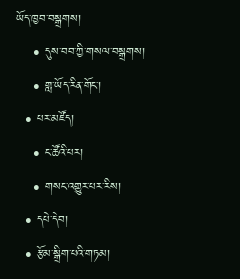ཡོད་ཁྱབ་བསྒྲགས།
    • དུས་བབ་ཀྱི་གསལ་བསྒྲགས།
    • གླ་ཡོད་རིན་གོང་།
  • པར་མཛོད།
    • ང་ཚོའི་པར།
    • གསང་འགྱུར་པར་རིས།
  • དཔེ་དེབ།
  • རྩོམ་སྒྲིག་པའི་གཏམ།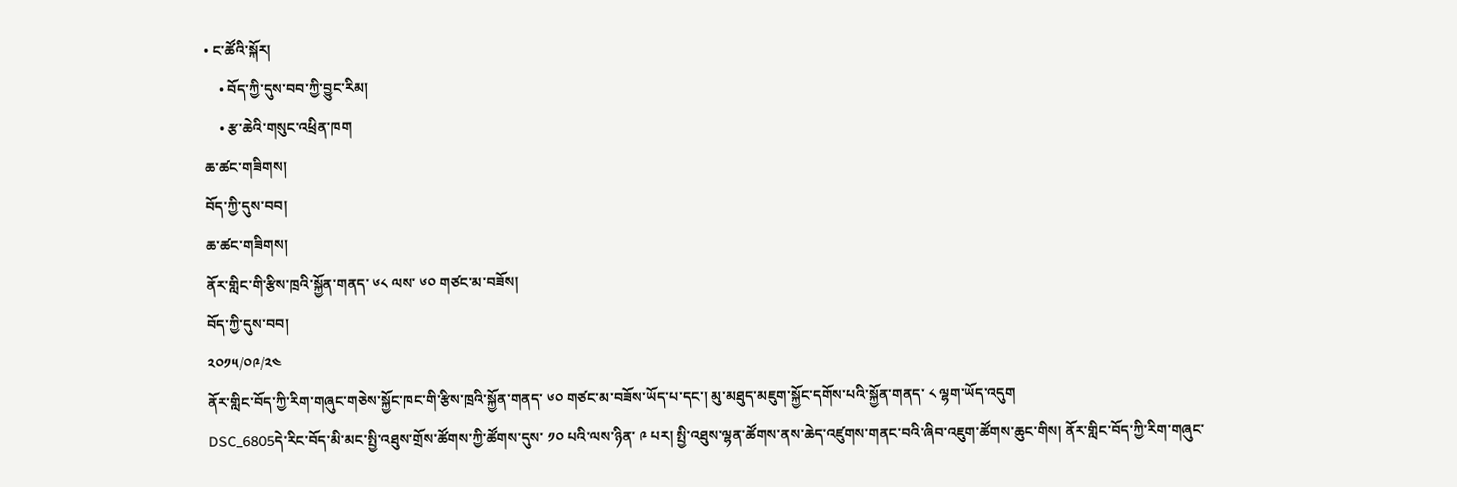• ང་ཚོའི་སྐོར།
    • བོད་ཀྱི་དུས་བབ་ཀྱི་བྱུང་རིམ།
    • རྩ་ཆེའི་གསུང་འཕྲིན་ཁག
ཆ་ཚང་གཟིགས།
བོད་ཀྱི་དུས་བབ།
ཆ་ཚང་གཟིགས།
ནོར་གླིང་གི་རྩིས་ཁྲའི་སྐྱོན་གནད་ ༦༨ ལས་ ༦༠ གཙང་མ་བཟོས།
བོད་ཀྱི་དུས་བབ།
༢༠༡༥/༠༩/༢༤
ནོར་གླིང་བོད་ཀྱི་རིག་གཞུང་གཅེས་སྐྱོང་ཁང་གི་རྩིས་ཁྲའི་སྐྱོན་གནད་ ༦༠ གཙང་མ་བཟོས་ཡོད་པ་དང་། མུ་མཐུད་མཇུག་སྐྱོང་དགོས་པའི་སྐྱོན་གནད་ ༨ ལྷག་ཡོད་འདུག
DSC_6805དེ་རིང་བོད་མི་མང་སྤྱི་འཐུས་གྲོས་ཚོགས་ཀྱི་ཚོགས་དུས་ ༡༠ པའི་ལས་ཉིན་ ༩ པར། སྤྱི་འཐུས་ལྷན་ཚོགས་ནས་ཆེད་འཛུགས་གནང་བའི་ཞིབ་འཇུག་ཚོགས་ཆུང་གིས། ནོར་གླིང་བོད་ཀྱི་རིག་གཞུང་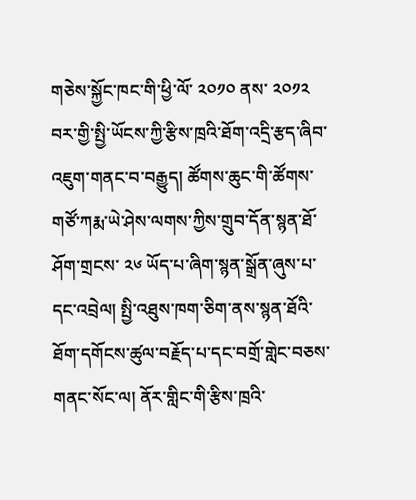གཅེས་སྐྱོང་ཁང་གི་ཕྱི་ལོ་ ༢༠༡༠ ནས་ ༢༠༡༢ བར་གྱི་སྤྱི་ཡོངས་ཀྱི་རྩིས་ཁྲའི་ཐོག་འདྲི་རྩད་ཞིབ་འཇུག་གནང་བ་བརྒྱུད། ཚོགས་ཆུང་གི་ཚོགས་གཙོ་ཀརྨ་ཡེ་ཤེས་ལགས་ཀྱིས་གྲུབ་དོན་སྙན་ཐོ་ཤོག་གྲངས་ ༢༦ ཡོད་པ་ཞིག་སྙན་སྒྲོན་ཞུས་པ་དང་འབྲེལ། སྤྱི་འཐུས་ཁག་ཅིག་ནས་སྙན་ཐོའི་ཐོག་དགོངས་ཚུལ་བརྗོད་པ་དང་བགྲོ་གླེང་བཅས་གནང་སོང་ལ། ནོར་གླིང་གི་རྩིས་ཁྲའི་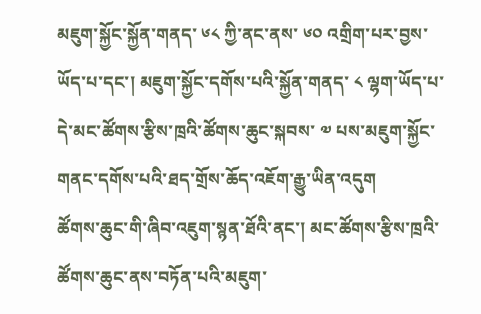མཇུག་སྐྱོང་སྐྱོན་གནད་ ༦༨ ཀྱི་ནང་ནས་ ༦༠ འགྲིག་པར་བྱས་ཡོད་པ་དང་། མཇུག་སྐྱོང་དགོས་པའི་སྐྱོན་གནད་ ༨ ལྷག་ཡོད་པ་དེ་མང་ཚོགས་རྩིས་ཁྲའི་ཚོགས་ཆུང་སྐབས་ ༧ པས་མཇུག་སྐྱོང་གནང་དགོས་པའི་ཐད་གྲོས་ཆོད་འཇོག་རྒྱུ་ཡིན་འདུག
ཚོགས་ཆུང་གི་ཞིབ་འཇུག་སྙན་ཐོའི་ནང་། མང་ཚོགས་རྩིས་ཁྲའི་ཚོགས་ཆུང་ནས་བཏོན་པའི་མཇུག་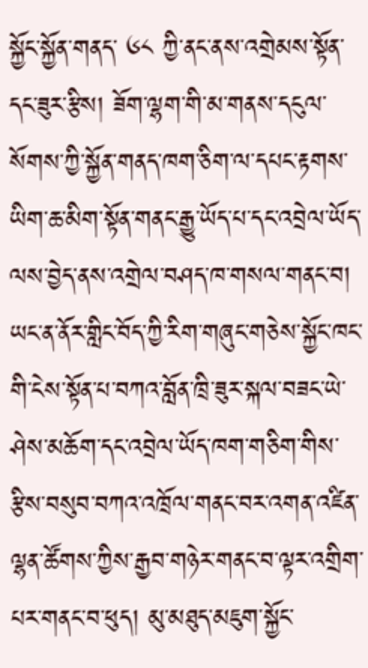སྐྱོང་སྐྱོན་གནད་ ༦༨ ཀྱི་ནང་ནས་འགྲེམས་སྟོན་དང་ཟུར་རྩིས། ཟོག་ལྷག་གི་མ་གནས་དངུལ་སོགས་ཀྱི་སྐྱོན་གནད་ཁག་ཅིག་ལ་དཔང་རྟགས་ཡིག་ཆ་མིག་སྟོན་གནང་རྒྱུ་ཡོད་པ་དང་འབྲེལ་ཡོད་ལས་བྱེད་ནས་འགྲེལ་བཤད་ཁ་གསལ་གནང་བ། ཡང་ན་ནོར་གླིང་བོད་ཀྱི་རིག་གཞུང་གཅེས་སྐྱོང་ཁང་གི་ངེས་སྟོན་པ་བཀའ་བློན་ཁྲི་ཟུར་སྐལ་བཟང་ཡེ་ཤེས་མཆོག་དང་འབྲེལ་ཡོད་ཁག་གཅིག་གིས་རྩིས་བསུབ་བཀའ་འཁྲོལ་གནང་བར་འགན་འཛིན་ལྷན་ཚོགས་ཀྱིས་རྒྱབ་གཉེར་གནང་བ་ལྟར་འགྲིག་པར་གནང་བ་ཕུད། མུ་མཐུད་མཇུག་སྐྱོང་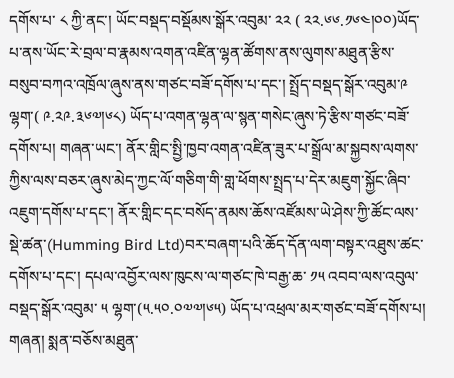དགོས་པ་ ༨ ཀྱི་ནང་། ཡོང་བསྡད་བསྡོམས་སྒོར་འབུམ་ ༢༢ ( ༢༢.༦༦.༡༦༤།༠༠)ཡོད་པ་ནས་ཡོང་རེ་བྲལ་བ་རྣམས་འགན་འཛིན་ལྷན་ཚོགས་ནས་ལུགས་མཐུན་རྩིས་བསུབ་བཀའ་འཁྲོལ་ཞུས་ནས་གཙང་བཟོ་དགོས་པ་དང་། སྤྲོད་བསྡད་སྒོར་འབུམ་༩ ལྷག་( ༩.༢༩.༣༦༧།༦༨) ཡོད་པ་འགན་ལྷན་ལ་སྙན་གསེང་ཞུས་ཏེ་རྩིས་གཙང་བཟོ་དགོས་པ། གཞན་ཡང་། ནོར་གླིང་སྤྱི་ཁྱབ་འགན་འཛིན་ཟུར་པ་སྒྲོལ་མ་སྐྱབས་ལགས་ཀྱིས་ལས་བཅར་ཞུས་མེད་ཀྱང་ལོ་གཅིག་གི་གླ་ཕོགས་སྤྲད་པ་དེར་མཇུག་སྐྱོང་ཞིབ་འཇུག་དགོས་པ་དང་། ནོར་གླིང་དང་བསོད་ནམས་ཆོས་འཛོམས་ཡེ་ཤེས་ཀྱི་ཚོང་ལས་སྡེ་ཚན་(Humming Bird Ltd)བར་བཞག་པའི་ཆོད་དོན་ལག་བསྟར་འཐུས་ཚང་དགོས་པ་དང་། དཔལ་འབྱོར་ལས་ཁུངས་ལ་གཙང་ཁེ་བརྒྱ་ཆ་ ༡༥ འབབ་ལས་འབུལ་བསྡད་སྒོར་འབུམ་ ༥ ལྷག་(༥.༥༠.༠༧༧།༦༥) ཡོད་པ་འཕྲལ་མར་གཙང་བཟོ་དགོས་པ། གཞན། སྨན་བཅོས་མཐུན་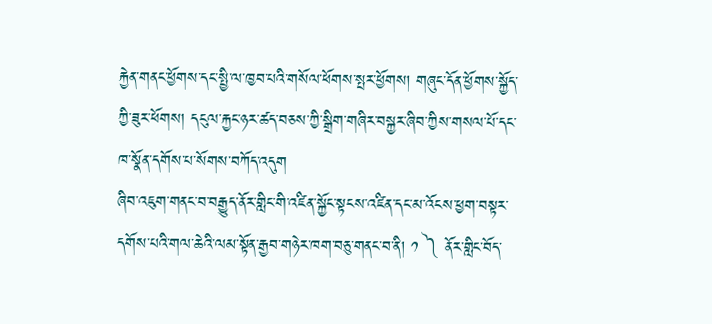རྐྱེན་གནང་ཕྱོགས་དང་སྤྱི་ལ་ཁྱབ་པའི་གསོལ་ཕོགས་སྤར་ཕྱོགས། གཞུང་དོན་ཕྱོགས་སྐྱོད་ཀྱི་ཟུར་ཕོགས། དངུལ་རྐྱང་ཉར་ཚད་བཅས་ཀྱི་སྒྲིག་གཞིར་བསྐྱར་ཞིབ་ཀྱིས་གསལ་པོ་དང་ཁ་སྣོན་དགོས་པ་སོགས་བཀོད་འདུག
ཞིབ་འཇུག་གནང་བ་བརྒྱུད་ནོར་གླིང་གི་འཛིན་སྐྱོང་སྟངས་འཛིན་དང་མ་འོངས་ཕྱག་བསྟར་དགོས་པའི་གལ་ཆེའི་ལམ་སྟོན་རྒྱབ་གཉེར་ཁག་བཅུ་གནང་བ་ནི། ༡ ༽ ནོར་གླིང་བོད་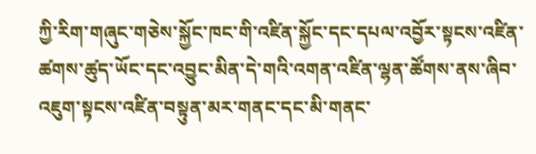ཀྱི་རིག་གཞུང་གཅེས་སྐྱོང་ཁང་གི་འཛིན་སྐྱོང་དང་དཔལ་འབྱོར་སྟངས་འཛིན་ཚགས་ཚུད་ཡོང་དང་འབྱུང་མིན་དེ་གའི་འགན་འཛིན་ལྷན་ཚོགས་ནས་ཞིབ་འཇུག་སྟངས་འཛིན་བསྟུན་མར་གནང་དང་མི་གནང་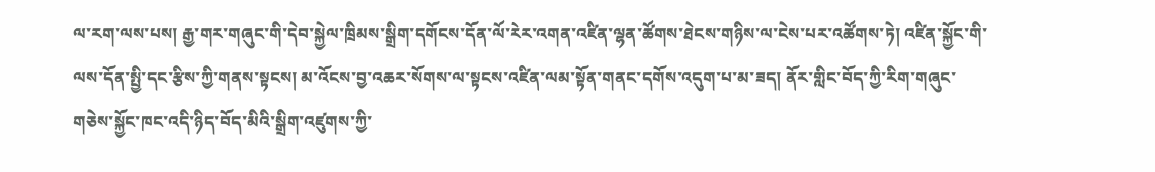ལ་རག་ལས་པས། རྒྱ་གར་གཞུང་གི་དེབ་སྐྱེལ་ཁྲིམས་སྒྲིག་དགོངས་དོན་ལོ་རེར་འགན་འཛིན་ལྷན་ཚོགས་ཐེངས་གཉིས་ལ་ངེས་པར་འཚོགས་ཏེ། འཛིན་སྐྱོང་གི་ལས་དོན་སྤྱི་དང་རྩིས་ཀྱི་གནས་སྟངས། མ་འོངས་བྱ་འཆར་སོགས་ལ་སྟངས་འཛིན་ལམ་སྟོན་གནང་དགོས་འདུག་པ་མ་ཟད། ནོར་གླིང་བོད་ཀྱི་རིག་གཞུང་གཅེས་སྐྱོང་ཁང་འདི་ཉིད་བོད་མིའི་སྒྲིག་འཛུགས་ཀྱི་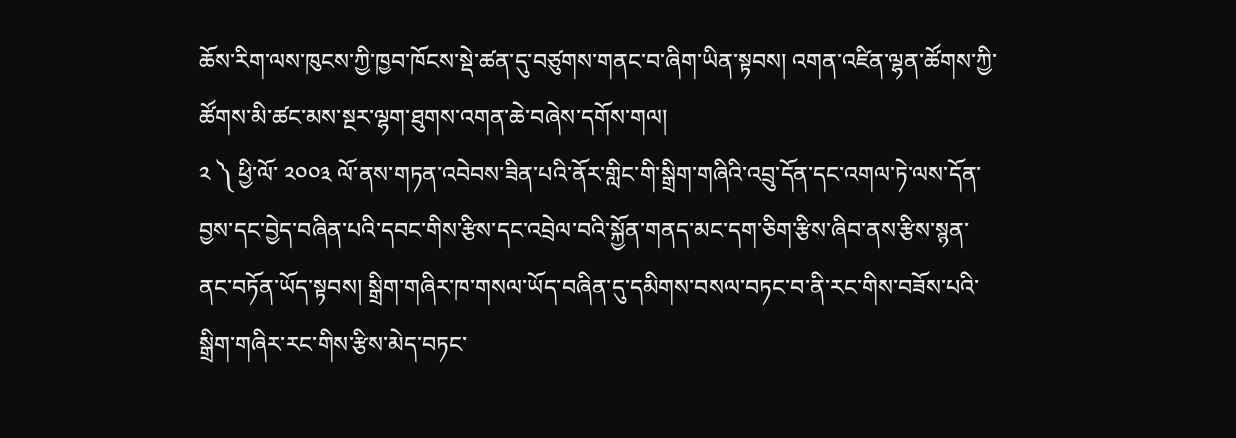ཆོས་རིག་ལས་ཁུངས་ཀྱི་ཁྱབ་ཁོངས་སྡེ་ཚན་དུ་བཙུགས་གནང་བ་ཞིག་ཡིན་སྟབས། འགན་འཛིན་ལྷན་ཚོགས་ཀྱི་ཚོགས་མི་ཚང་མས་སྔར་ལྷག་ཐུགས་འགན་ཆེ་བཞེས་དགོས་གལ།
༢ ༽ ཕྱི་ལོ་ ༢༠༠༣ ལོ་ནས་གཏན་འབེབས་ཟིན་པའི་ནོར་གླིང་གི་སྒྲིག་གཞིའི་འབྲུ་དོན་དང་འགལ་ཏེ་ལས་དོན་བྱས་དང་བྱེད་བཞིན་པའི་དབང་གིས་རྩིས་དང་འབྲེལ་བའི་སྐྱོན་གནད་མང་དག་ཅིག་རྩིས་ཞིབ་ནས་རྩིས་སྙན་ནང་བཏོན་ཡོད་སྟབས། སྒྲིག་གཞིར་ཁ་གསལ་ཡོད་བཞིན་དུ་དམིགས་བསལ་བཏང་བ་ནི་རང་གིས་བཟོས་པའི་སྒྲིག་གཞིར་རང་གིས་རྩིས་མེད་བཏང་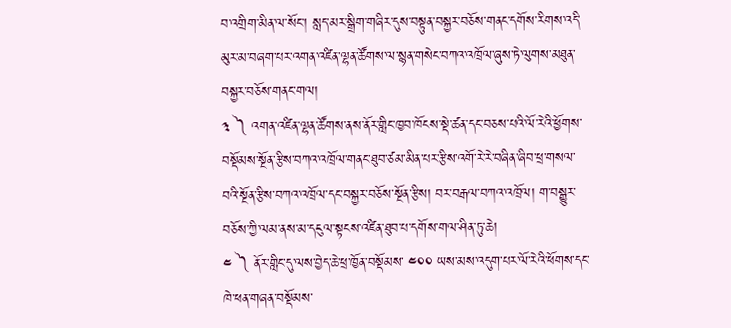བ་འགྲིག་མིན་ལ་སོང་། སླད་མར་སྒྲིག་གཞིར་དུས་བསྟུན་བསྐྱར་བཅོས་གནང་དགོས་རིགས་འདི་མུར་མ་བཞག་པར་འགན་འཛིན་ལྷན་ཚོགས་ལ་སྙན་གསེང་བཀའ་འཁྲོལ་ཞུས་ཏེ་ལུགས་མཐུན་བསྐྱར་བཅོས་གནང་གལ།
༣ ༽ འགན་འཛིན་ལྷན་ཚོགས་ནས་ནོར་གླིང་ཁྱབ་ཁོངས་སྡེ་ཚན་དང་བཅས་པའི་ལོ་རེའི་ཕྱོགས་བསྡོམས་སྔོན་རྩིས་བཀའ་འཁྲོལ་གནང་ཐུབ་ཙམ་མིན་པར་རྩིས་འགོ་རེ་རེ་བཞིན་ཞིབ་ཕྲ་གསལ་བའི་སྔོན་རྩིས་བཀའ་འཁྲོལ་དང་བསྐྱར་བཅོས་སྔོན་རྩིས། བར་བརྒལ་བཀའ་འཁྲོལ། ག་བསྒྱུར་བཅོས་ཀྱི་ལམ་ནས་མ་དངུལ་སྟངས་འཛིན་ཐུབ་པ་དགོས་གལ་ཤིན་ཏུ་ཆེ།
༤ ༽ ནོར་གླིང་དུ་ལས་བྱེད་ཆེ་ཕྲ་ཁྱོན་བསྡོམས་ ༤༠༠ ཡས་མས་འདུག་པར་ལོ་རེའི་ཕོགས་དང་ཁེ་ཕན་གཞན་བསྡོམས་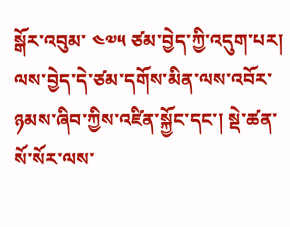སྒོར་འབུམ་ ༤༧༥ ཙམ་བྱེད་ཀྱི་འདུག་པར། ལས་བྱེད་དེ་ཙམ་དགོས་མིན་ལས་འབོར་ཉམས་ཞིབ་ཀྱིས་འཛིན་སྐྱོང་དང་། སྡེ་ཚན་སོ་སོར་ལས་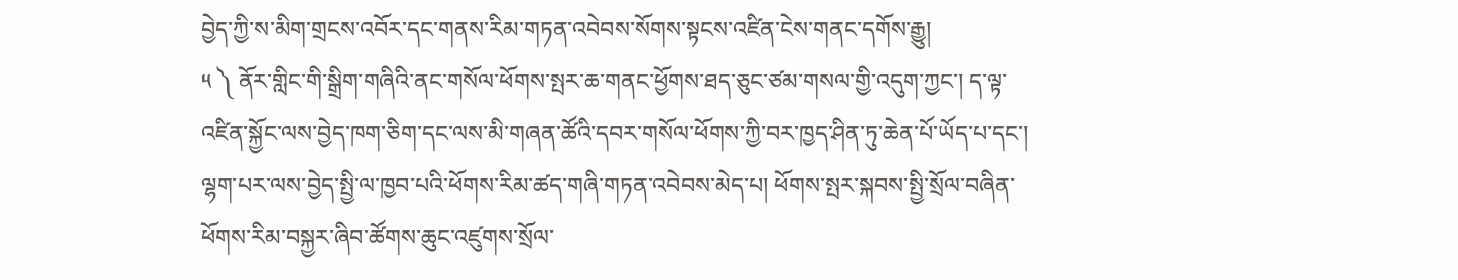བྱེད་ཀྱི་ས་མིག་གྲངས་འབོར་དང་གནས་རིམ་གཏན་འབེབས་སོགས་སྟངས་འཛིན་ངེས་གནང་དགོས་རྒྱུ།
༥ ༽ ནོར་གླིང་གི་སྒྲིག་གཞིའི་ནང་གསོལ་ཕོགས་སྤར་ཆ་གནང་ཕྱོགས་ཐད་ཅུང་ཙམ་གསལ་གྱི་འདུག་ཀྱང་། ད་ལྟ་འཛིན་སྐྱོང་ལས་བྱེད་ཁག་ཅིག་དང་ལས་མི་གཞན་ཚོའི་དབར་གསོལ་ཕོགས་ཀྱི་བར་ཁྱད་ཤིན་ཏུ་ཆེན་པོ་ཡོད་པ་དང་། ལྷག་པར་ལས་བྱེད་སྤྱི་ལ་ཁྱབ་པའི་ཕོགས་རིམ་ཚད་གཞི་གཏན་འབེབས་མེད་པ། ཕོགས་སྤར་སྐབས་སྤྱི་སྲོལ་བཞིན་ཕོགས་རིམ་བསྐྱར་ཞིབ་ཚོགས་ཆུང་འཛུགས་སྲོལ་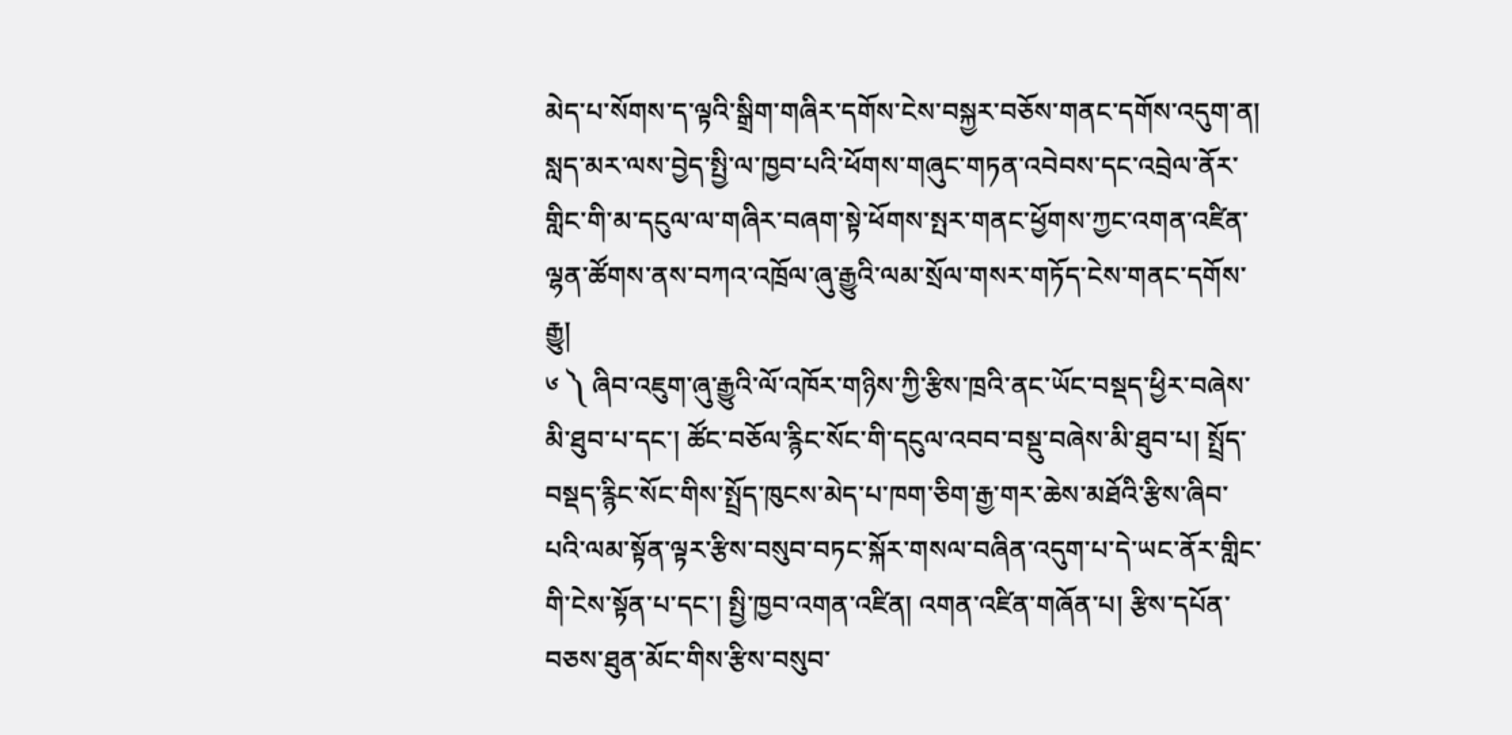མེད་པ་སོགས་ད་ལྟའི་སྒྲིག་གཞིར་དགོས་ངེས་བསྐྱར་བཅོས་གནང་དགོས་འདུག་ན། སླད་མར་ལས་བྱེད་སྤྱི་ལ་ཁྱབ་པའི་ཕོགས་གཞུང་གཏན་འབེབས་དང་འབྲེལ་ནོར་གླིང་གི་མ་དངུལ་ལ་གཞིར་བཞག་སྟེ་ཕོགས་སྤར་གནང་ཕྱོགས་ཀྱང་འགན་འཛིན་ལྷན་ཚོགས་ནས་བཀའ་འཁྲོལ་ཞུ་རྒྱུའི་ལམ་སྲོལ་གསར་གཏོད་ངེས་གནང་དགོས་རྒྱུ།
༦ ༽ ཞིབ་འཇུག་ཞུ་རྒྱུའི་ལོ་འཁོར་གཉིས་ཀྱི་རྩིས་ཁྲའི་ནང་ཡོང་བསྡད་ཕྱིར་བཞེས་མི་ཐུབ་པ་དང་། ཚོང་བཅོལ་རྙིང་སོང་གི་དངུལ་འབབ་བསྡུ་བཞེས་མི་ཐུབ་པ། སྤྲོད་བསྡད་རྙིང་སོང་གིས་སྤྲོད་ཁུངས་མེད་པ་ཁག་ཅིག་རྒྱ་གར་ཆེས་མཐོའི་རྩིས་ཞིབ་པའི་ལམ་སྟོན་ལྟར་རྩིས་བསུབ་བཏང་སྐོར་གསལ་བཞིན་འདུག་པ་དེ་ཡང་ནོར་གླིང་གི་ངེས་སྟོན་པ་དང་། སྤྱི་ཁྱབ་འགན་འཛིན། འགན་འཛིན་གཞོན་པ། རྩིས་དཔོན་བཅས་ཐུན་མོང་གིས་རྩིས་བསུབ་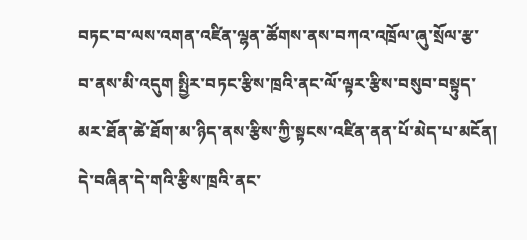བཏང་བ་ལས་འགན་འཛིན་ལྷན་ཚོགས་ནས་བཀའ་འཁྲོལ་ཞུ་སྲོལ་རྩ་བ་ནས་མི་འདུག སྤྱིར་བཏང་རྩིས་ཁྲའི་ནང་ལོ་ལྟར་རྩིས་བསུབ་བསྟུད་མར་ཐོན་ཚེ་ཐོག་མ་ཉིད་ནས་རྩིས་ཀྱི་སྟངས་འཛིན་ནན་པོ་མེད་པ་མངོན། དེ་བཞིན་དེ་གའི་རྩིས་ཁྲའི་ནང་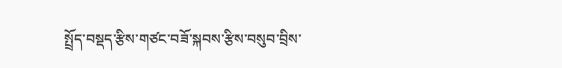སྤྲོད་བསྡད་རྩིས་གཙང་བཟོ་སྐབས་རྩིས་བསུབ་བྲིས་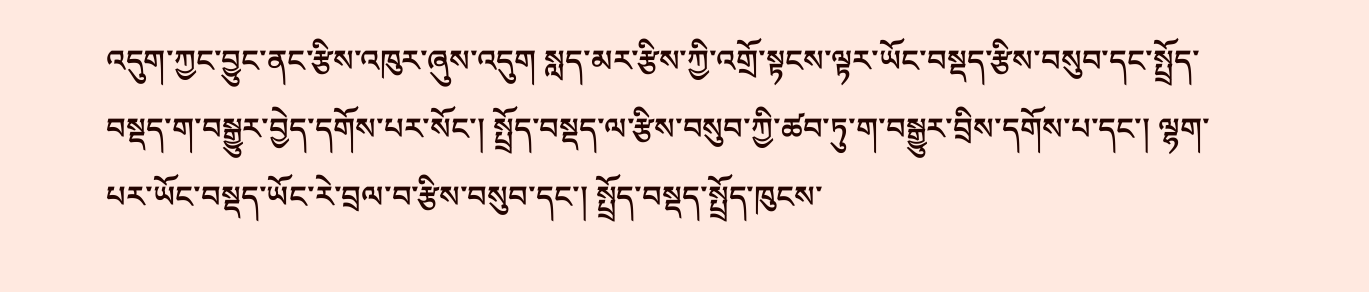འདུག་ཀྱང་བྱུང་ནང་རྩིས་འཁུར་ཞུས་འདུག སླད་མར་རྩིས་ཀྱི་འགྲོ་སྟངས་ལྟར་ཡོང་བསྡད་རྩིས་བསུབ་དང་སྤྲོད་བསྡད་ག་བསྒྱུར་བྱེད་དགོས་པར་སོང་། སྤྲོད་བསྡད་ལ་རྩིས་བསུབ་ཀྱི་ཚབ་ཏུ་ག་བསྒྱུར་བྲིས་དགོས་པ་དང་། ལྷག་པར་ཡོང་བསྡད་ཡོང་རེ་བྲལ་བ་རྩིས་བསུབ་དང་། སྤྲོད་བསྡད་སྤྲོད་ཁུངས་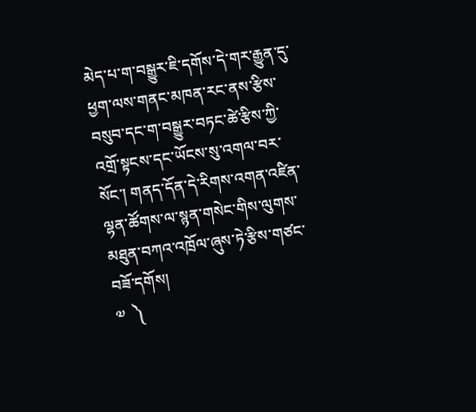མེད་པ་ག་བསྒྱུར་ཇི་དགོས་དེ་གར་རྒྱུན་དུ་ཕྱག་ལས་གནང་མཁན་རང་ནས་རྩིས་བསུབ་དང་ག་བསྒྱུར་བཏང་ཚེ་རྩིས་ཀྱི་འགྲོ་སྟངས་དང་ཡོངས་སུ་འགལ་བར་སོང་། གནད་དོན་དེ་རིགས་འགན་འཛིན་ལྷན་ཚོགས་ལ་སྙན་གསེང་གིས་ལུགས་མཐུན་བཀའ་འཁྲོལ་ཞུས་ཏེ་རྩིས་གཙང་བཟོ་དགོས།
༧  ༽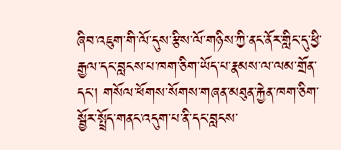ཞིབ་འཇུག་གི་ལོ་དུས་རྩིས་ལོ་གཉིས་ཀྱི་ནང་ནོར་གླིང་དུ་ཕྱི་རྒྱལ་དང་བླངས་པ་ཁག་ཅིག་ཡོད་པ་རྣམས་ལ་ལམ་གྲོན་དང་། གསོལ་ཕོགས་སོགས་གཞན་མཐུན་རྐྱེན་ཁག་ཅིག་སྦྱོར་སྤྲོད་གནང་འདུག་པ་ནི་དང་བླངས་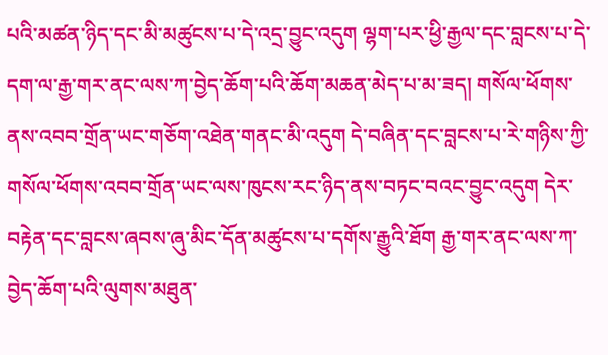པའི་མཚན་ཉིད་དང་མི་མཚུངས་པ་དེ་འདྲ་བྱུང་འདུག ལྷག་པར་ཕྱི་རྒྱལ་དང་བླངས་པ་དེ་དག་ལ་རྒྱ་གར་ནང་ལས་ཀ་བྱེད་ཆོག་པའི་ཆོག་མཆན་མེད་པ་མ་ཟད། གསོལ་ཕོགས་ནས་འབབ་གྲོན་ཡང་གཅོག་འཐེན་གནང་མི་འདུག དེ་བཞིན་དང་བླངས་པ་རེ་གཉིས་ཀྱི་གསོལ་ཕོགས་འབབ་གྲོན་ཡང་ལས་ཁུངས་རང་ཉིད་ནས་བཏང་བའང་བྱུང་འདུག དེར་བརྟེན་དང་བླངས་ཞབས་ཞུ་མིང་དོན་མཚུངས་པ་དགོས་རྒྱུའི་ཐོག རྒྱ་གར་ནང་ལས་ཀ་བྱེད་ཆོག་པའི་ལུགས་མཐུན་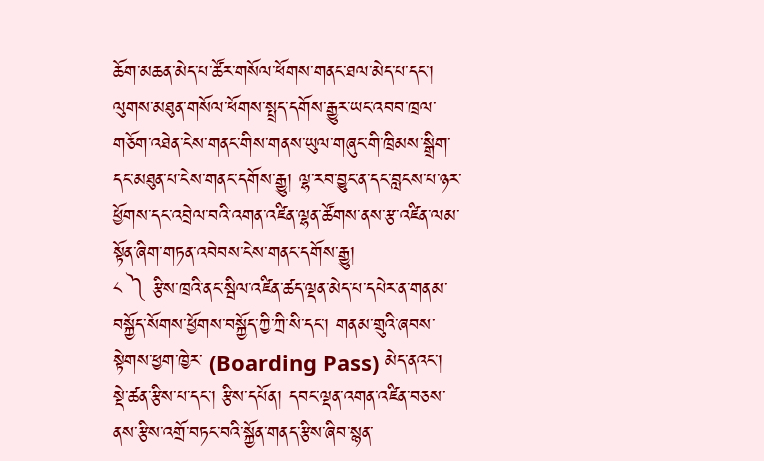ཆོག་མཆན་མེད་པ་ཚོར་གསོལ་ཕོགས་གནང་ཐལ་མེད་པ་དང་། ལུགས་མཐུན་གསོལ་ཕོགས་སྤྲད་དགོས་རྒྱུར་ཡང་འབབ་ཁྲལ་གཅོག་འཐེན་ངེས་གནང་གིས་གནས་ཡུལ་གཞུང་གི་ཁྲིམས་སྒྲིག་དང་མཐུན་པ་ངེས་གནང་དགོས་རྒྱུ། ལྷ་རབ་བྱུང་ན་དང་བླངས་པ་ཉར་ཕྱོགས་དང་འབྲེལ་བའི་འགན་འཛིན་ལྷན་ཚོགས་ནས་རྩ་འཛིན་ལམ་སྟོན་ཞིག་གཏན་འབེབས་ངེས་གནང་དགོས་རྒྱུ།
༨ ༽ རྩིས་ཁྲའི་ནང་སྦིལ་འཛིན་ཚད་ལྡན་མེད་པ་དཔེར་ན་གནམ་བསྐྱོད་སོགས་ཕྱོགས་བསྐྱོད་ཀྱི་ཀྲི་སི་དང་། གནམ་གྲུའི་ཞབས་སྟེགས་ཕྱག་ཁྱེར་ (Boarding Pass) མེད་ནའང་། སྡེ་ཚན་རྩིས་པ་དང་། རྩིས་དཔོན། དབང་ལྡན་འགན་འཛིན་བཅས་ནས་རྩིས་འགྲོ་བཏང་བའི་སྐྱོན་གནད་རྩིས་ཞིབ་སྙན་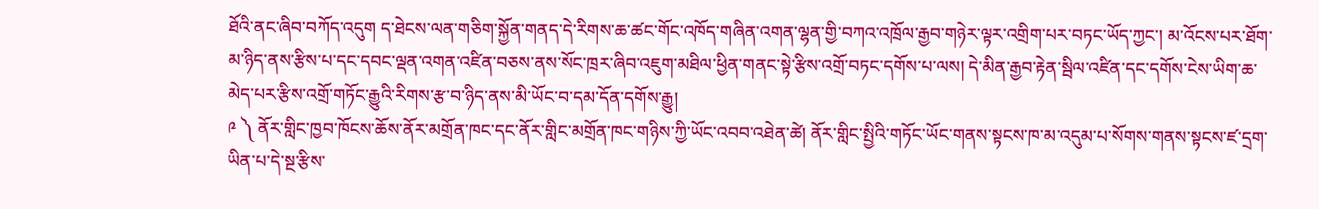ཐོའི་ནང་ཞིབ་བཀོད་འདུག ད་ཐེངས་ལན་གཅིག་སྐྱོན་གནད་དེ་རིགས་ཆ་ཚང་གོང་འཁོད་གཞིན་འགན་ལྷན་གྱི་བཀའ་འཁྲོལ་རྒྱབ་གཉེར་ལྟར་འགྲིག་པར་བཏང་ཡོད་ཀྱང་། མ་འོངས་པར་ཐོག་མ་ཉིད་ནས་རྩིས་པ་དང་དབང་ལྡན་འགན་འཛིན་བཅས་ནས་སོང་ཁྲར་ཞིབ་འཇུག་མཐིལ་ཕྱིན་གནང་སྟེ་རྩིས་འགྲོ་བཏང་དགོས་པ་ལས། དེ་མིན་རྒྱབ་རྟེན་སྦིལ་འཛིན་དང་དགོས་ངེས་ཡིག་ཆ་མེད་པར་རྩིས་འགྲོ་གཏོང་རྒྱུའི་རིགས་རྩ་བ་ཉིད་ནས་མི་ཡོང་བ་དམ་དོན་དགོས་རྒྱུ།
༩ ༽ ནོར་གླིང་ཁྱབ་ཁོངས་ཆོས་ནོར་མགྲོན་ཁང་དང་ནོར་གླིང་མགྲོན་ཁང་གཉིས་ཀྱི་ཡོང་འབབ་འཐེན་ཚེ། ནོར་གླིང་སྤྱིའི་གཏོང་ཡོང་གནས་སྟངས་ཁ་མ་འདུམ་པ་སོགས་གནས་སྟངས་ཛ་དྲག་ཡིན་པ་དེ་སྔ་རྩིས་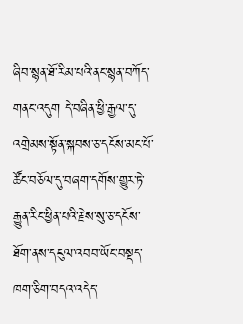ཞིབ་སྙན་ཐོ་རིམ་པའི་ནང་སྙན་བཀོད་གནང་འདུག དེ་བཞིན་ཕྱི་རྒྱལ་དུ་འགྲེམས་སྟོན་སྐབས་ཅ་དངོས་མང་པོ་ཚོང་བཅོལ་དུ་བཞག་དགོས་གྱུར་ཏེ་རྒྱུན་རིང་ཕྱིན་པའི་རྗེས་སུ་ཅ་དངོས་ཐོག་ནས་དངུལ་འབབ་ཡོང་བསྡད་ཁག་ཅིག་བདའ་འདེད་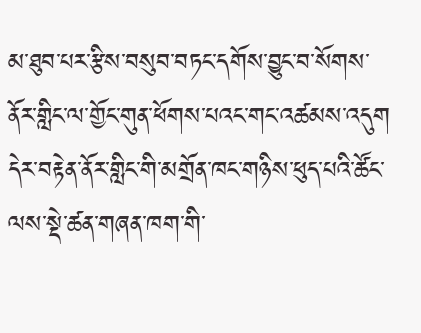མ་ཐུབ་པར་རྩིས་བསུབ་བཏང་དགོས་བྱུང་བ་སོགས་ནོར་གླིང་ལ་གྱོང་གུན་ཕོགས་པའང་གང་འཚམས་འདུག དེར་བརྟེན་ནོར་གླིང་གི་མགྲོན་ཁང་གཉིས་ཕུད་པའི་ཚོང་ལས་སྡེ་ཚན་གཞན་ཁག་གི་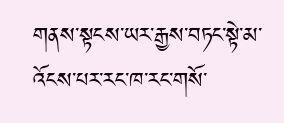གནས་སྟངས་ཡར་རྒྱས་བཏང་སྟེ་མ་འོངས་པར་རང་ཁ་རང་གསོ་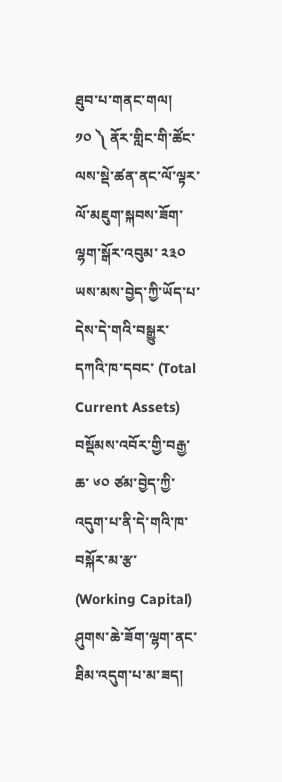ཐུབ་པ་གནང་གལ།
༡༠ ༽ ནོར་གླིང་གི་ཚོང་ལས་སྡེ་ཚན་ནང་ལོ་ལྟར་ལོ་མཇུག་སྐབས་ཟོག་ལྷག་སྒོར་འབུམ་ ༢༣༠ ཡས་མས་བྱེད་ཀྱི་ཡོད་པ་དེས་དེ་གའི་བསྒྱུར་དཀའི་ཁ་དབང་ (Total Current Assets) བསྡོམས་འབོར་གྱི་བརྒྱ་ཆ་ ༦༠ ཙམ་བྱེད་ཀྱི་འདུག་པ་ནི་དེ་གའི་ཁ་བསྐོར་མ་རྩ་ (Working Capital) ཤུགས་ཆེ་ཟོག་ལྷག་ནང་ཐིམ་འདུག་པ་མ་ཟད།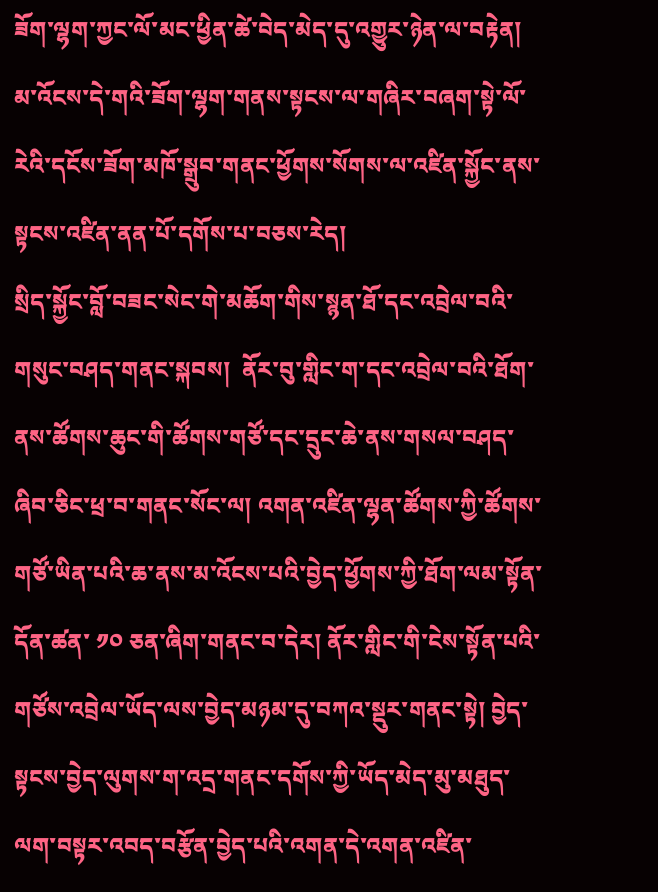ཟོག་ལྷག་ཀྱང་ལོ་མང་ཕྱིན་ཚེ་བེད་མེད་དུ་འགྱུར་ཉེན་ལ་བརྟེན། མ་འོངས་དེ་གའི་ཟོག་ལྷག་གནས་སྟངས་ལ་གཞིར་བཞག་སྟེ་ལོ་རེའི་དངོས་ཟོག་མཁོ་སྒྲུབ་གནང་ཕྱོགས་སོགས་ལ་འཛིན་སྐྱོང་ནས་སྟངས་འཛིན་ནན་པོ་དགོས་པ་བཅས་རེད།
སྲིད་སྐྱོང་བློ་བཟང་སེང་གེ་མཆོག་གིས་སྙན་ཐོ་དང་འབྲེལ་བའི་གསུང་བཤད་གནང་སྐབས།  ནོར་བུ་གླིང་ག་དང་འབྲེལ་བའི་ཐོག་ནས་ཚོགས་ཆུང་གི་ཚོགས་གཙོ་དང་དྲུང་ཆེ་ནས་གསལ་བཤད་ཞིབ་ཅིང་ཕྲ་བ་གནང་སོང་ལ། འགན་འཛིན་ལྷན་ཚོགས་ཀྱི་ཚོགས་གཙོ་ཡིན་པའི་ཆ་ནས་མ་འོངས་པའི་བྱེད་ཕྱོགས་ཀྱི་ཐོག་ལམ་སྟོན་དོན་ཚན་ ༡༠ ཅན་ཞིག་གནང་བ་དེར། ནོར་གླིང་གི་ངེས་སྟོན་པའི་གཙོས་འབྲེལ་ཡོད་ལས་བྱེད་མཉམ་དུ་བཀའ་སྡུར་གནང་སྟེ། བྱེད་སྟངས་བྱེད་ལུགས་ག་འདྲ་གནང་དགོས་ཀྱི་ཡོད་མེད་མུ་མཐུད་ལག་བསྟར་འབད་བརྩོན་བྱེད་པའི་འགན་དེ་འགན་འཛིན་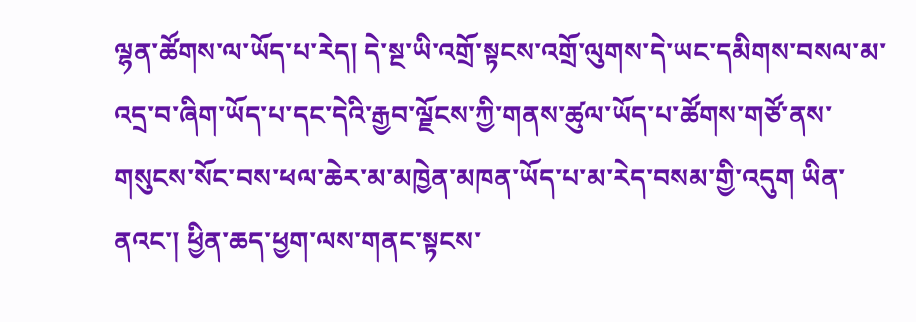ལྷན་ཚོགས་ལ་ཡོད་པ་རེད། དེ་སྔ་ཡི་འགྲོ་སྟངས་འགྲོ་ལུགས་དེ་ཡང་དམིགས་བསལ་མ་འདྲ་བ་ཞིག་ཡོད་པ་དང་དེའི་རྒྱབ་ལྗོངས་ཀྱི་གནས་ཚུལ་ཡོད་པ་ཚོགས་གཙོ་ནས་གསུངས་སོང་བས་ཕལ་ཆེར་མ་མཁྱེན་མཁན་ཡོད་པ་མ་རེད་བསམ་གྱི་འདུག ཡིན་ནའང་། ཕྱིན་ཆད་ཕྱག་ལས་གནང་སྟངས་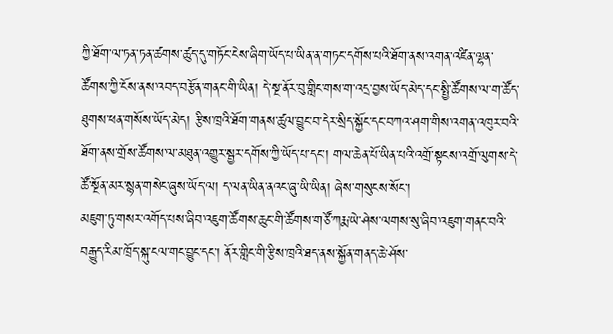ཀྱི་ཐོག་ལ་ཏན་ཏན་ཚགས་ཚུད་དུ་གཏོང་ངེས་ཞིག་ཡོད་པ་ཡིན་ན་གཏང་དགོས་པའི་ཐོག་ནས་འགན་འཛིན་ལྷན་ཚོགས་ཀྱི་ངོས་ནས་འབད་བརྩོན་གནང་གི་ཡིན། དེ་སྔ་ནོར་བུ་གླིང་གས་ག་འདྲ་བྱས་ཡོད་མེད་དང་སྤྱི་ཚོགས་ལ་ག་ཚོད་ཐུགས་ཕན་གསོས་ཡོད་མེད། རྩིས་ཁྲའི་ཐོག་གནས་ཚུལ་བྱུང་བ་དེར་སྲིད་སྐྱོང་དང་བཀའ་ཤག་གིས་འགན་འཁུར་བའི་ཐོག་ནས་གྲོས་ཚོགས་ལ་མཐུན་འགྱུར་སྦྱར་དགོས་ཀྱི་ཡོད་པ་དང་། གལ་ཆེན་པོ་ཡིན་པའི་འགྲོ་སྟངས་འགྲོ་ལུགས་དེ་ཚོ་སྔོན་མར་སྙན་གསེང་ཞུས་ཡོད་ལ། ད་ལན་ཡིན་ནའང་ཞུ་ཡི་ཡིན། ཞེས་གསུངས་སོང་།
མཇུག་ཏུ་གསར་འགོད་པས་ཞིབ་འཇུག་ཚོགས་ཆུང་གི་ཚོགས་གཙོ་ཀརྨ་ཡེ་ཤེས་ལགས་སུ་ཞིབ་འཇུག་གནང་བའི་བརྒྱུད་རིམ་ཁྲོད་སྐུ་ངལ་གང་བྱུང་དང་། ནོར་གླིང་གི་རྩིས་ཁྲའི་ཐད་ནས་སྐྱོན་གནད་ཆེ་ཤོས་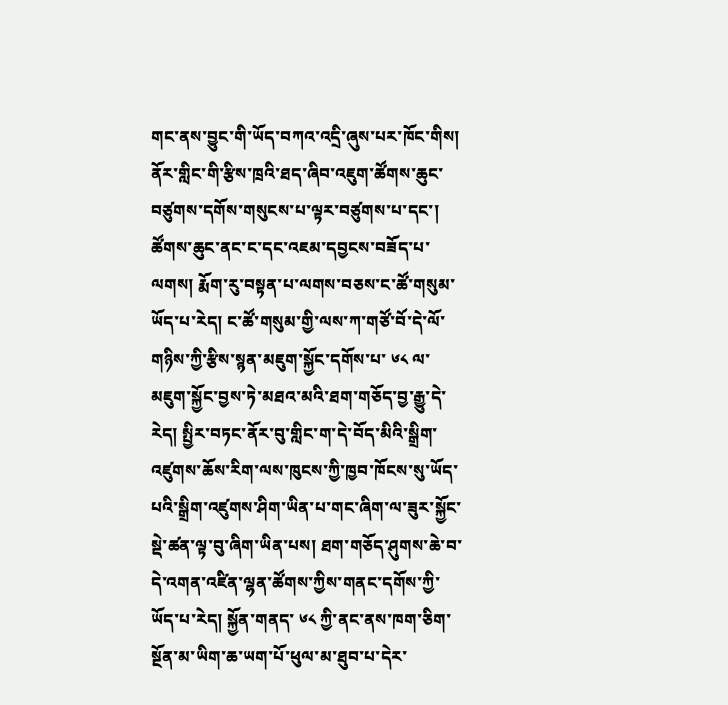གང་ནས་བྱུང་གི་ཡོད་བཀའ་འདྲི་ཞུས་པར་ཁོང་གིས། ནོར་གླིང་གི་རྩིས་ཁྲའི་ཐད་ཞིབ་འཇུག་ཚོགས་ཆུང་བཙུགས་དགོས་གསུངས་པ་ལྟར་བཙུགས་པ་དང་། ཚོགས་ཆུང་ནང་ང་དང་འཇམ་དབྱངས་བཟོད་པ་ལགས། རྨོག་རུ་བསྟན་པ་ལགས་བཅས་ང་ཚོ་གསུམ་ཡོད་པ་རེད། ང་ཚོ་གསུམ་གྱི་ལས་ཀ་གཙོ་བོ་དེ་ལོ་གཉིས་ཀྱི་རྩིས་སྙན་མཇུག་སྐྱོང་དགོས་པ་ ༦༨ ལ་མཇུག་སྐྱོང་བྱས་ཏེ་མཐའ་མའི་ཐག་གཅོད་བྱ་རྒྱུ་དེ་རེད། སྤྱིར་བཏང་ནོར་བུ་གླིང་ག་དེ་བོད་མིའི་སྒྲིག་འཛུགས་ཆོས་རིག་ལས་ཁུངས་ཀྱི་ཁྱབ་ཁོངས་སུ་ཡོད་པའི་སྒྲིག་འཛུགས་ཤིག་ཡིན་པ་གང་ཞིག་ལ་ཟུར་སྐྱོང་སྡེ་ཚན་ལྟ་བུ་ཞིག་ཡིན་པས། ཐག་གཅོད་ཤུགས་ཆེ་བ་དེ་འགན་འཛིན་ལྷན་ཚོགས་ཀྱིས་གནང་དགོས་ཀྱི་ཡོད་པ་རེད། སྐྱོན་གནད་ ༦༨ ཀྱི་ནང་ནས་ཁག་ཅིག་སྔོན་མ་ཡིག་ཆ་ཡག་པོ་ཕུལ་མ་ཐུབ་པ་དེར་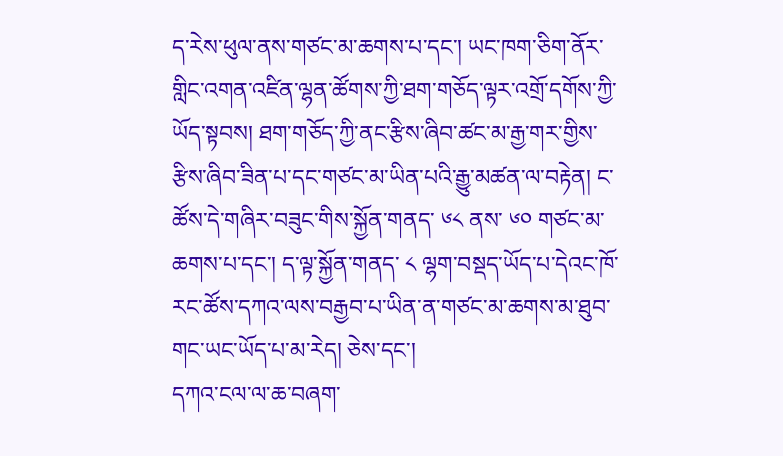ད་རེས་ཕུལ་ནས་གཙང་མ་ཆགས་པ་དང་། ཡང་ཁག་ཅིག་ནོར་གླིང་འགན་འཛིན་ལྷན་ཚོགས་ཀྱི་ཐག་གཅོད་ལྟར་འགྲོ་དགོས་ཀྱི་ཡོད་སྟབས། ཐག་གཅོད་ཀྱི་ནང་རྩིས་ཞིབ་ཚང་མ་རྒྱ་གར་གྱིས་རྩིས་ཞིབ་ཟིན་པ་དང་གཙང་མ་ཡིན་པའི་རྒྱུ་མཚན་ལ་བརྟེན། ང་ཚོས་དེ་གཞིར་བཟུང་གིས་སྐྱོན་གནད་ ༦༨ ནས་ ༦༠ གཙང་མ་ཆགས་པ་དང་། ད་ལྟ་སྐྱོན་གནད་ ༨ ལྷག་བསྡད་ཡོད་པ་དེའང་ཁོ་རང་ཚོས་དཀའ་ལས་བརྒྱབ་པ་ཡིན་ན་གཙང་མ་ཆགས་མ་ཐུབ་གང་ཡང་ཡོད་པ་མ་རེད། ཅེས་དང་།
དཀའ་ངལ་ལ་ཆ་བཞག་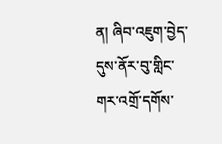ན། ཞིབ་འཇུག་བྱེད་དུས་ནོར་བུ་གླིང་གར་འགྲོ་དགོས་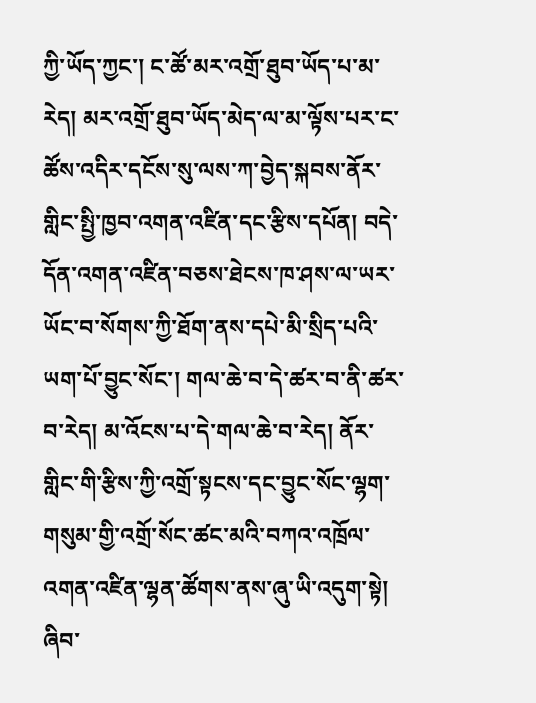ཀྱི་ཡོད་ཀྱང་། ང་ཚོ་མར་འགྲོ་ཐུབ་ཡོད་པ་མ་རེད། མར་འགྲོ་ཐུབ་ཡོད་མེད་ལ་མ་ལྟོས་པར་ང་ཚོས་འདིར་དངོས་སུ་ལས་ཀ་བྱེད་སྐབས་ནོར་གླིང་སྤྱི་ཁྱབ་འགན་འཛིན་དང་རྩིས་དཔོན། བདེ་དོན་འགན་འཛིན་བཅས་ཐེངས་ཁ་ཤས་ལ་ཡར་ཡོང་བ་སོགས་ཀྱི་ཐོག་ནས་དཔེ་མི་སྲིད་པའི་ཡག་པོ་བྱུང་སོང་། གལ་ཆེ་བ་དེ་ཚར་བ་ནི་ཚར་བ་རེད། མ་འོངས་པ་དེ་གལ་ཆེ་བ་རེད། ནོར་གླིང་གི་རྩིས་ཀྱི་འགྲོ་སྟངས་དང་བྱུང་སོང་ལྷག་གསུམ་གྱི་འགྲོ་སོང་ཚང་མའི་བཀའ་འཁྲོལ་འགན་འཛིན་ལྷན་ཚོགས་ནས་ཞུ་ཡི་འདུག་སྟེ། ཞིབ་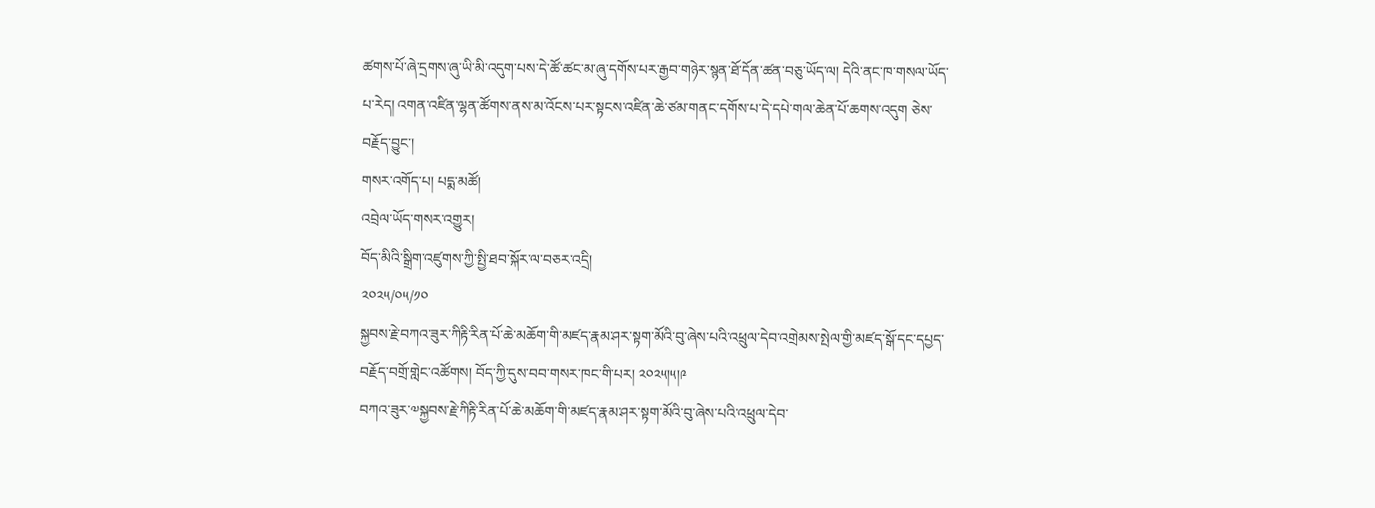ཚགས་པོ་ཞེ་དྲགས་ཞུ་ཡི་མི་འདུག་པས་དེ་ཚོ་ཚང་མ་ཞུ་དགོས་པར་རྒྱབ་གཉེར་སྙན་ཐོ་དོན་ཚན་བཅུ་ཡོད་ལ། དེའི་ནང་ཁ་གསལ་ཡོད་པ་རེད། འགན་འཛིན་ལྷན་ཚོགས་ནས་མ་འོངས་པར་སྟངས་འཛིན་ཆེ་ཙམ་གནང་དགོས་པ་དེ་དཔེ་གལ་ཆེན་པོ་ཆགས་འདུག ཅེས་བརྗོད་བྱུང་།
གསར་འགོད་པ། པདྨ་མཚོ།
འབྲེལ་ཡོད་གསར་འགྱུར།
བོད་མིའི་སྒྲིག་འཛུགས་ཀྱི་སྤྱི་ཐབ་སྐོར་ལ་བཅར་འདྲི།
༢༠༢༥/༠༥/༡༠
སྐྱབས་རྗེ་བཀའ་ཟུར་ཀིརྟི་རིན་པོ་ཆེ་མཆོག་གི་མཛད་རྣམ་ཤར་སྟག་མོའི་བུ་ཞེས་པའི་འཕྲུལ་དེབ་འགྲེམས་སྤེལ་གྱི་མཛད་སྒོ་དང་དཔྱད་བརྗོད་བགྲོ་གླེང་འཚོགས། བོད་ཀྱི་དུས་བབ་གསར་ཁང་གི་པར། ༢༠༢༥།༥།༩
བཀའ་ཟུར་༧སྐྱབས་རྗེ་ཀིརྟི་རིན་པོ་ཆེ་མཆོག་གི་མཛད་རྣམ་ཤར་སྟག་མོའི་བུ་ཞེས་པའི་འཕྲུལ་དེབ་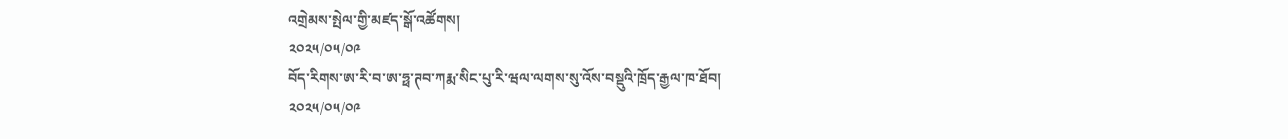འགྲེམས་སྤེལ་གྱི་མཛད་སྒོ་འཚོགས།
༢༠༢༥/༠༥/༠༩
བོད་རིགས་ཨ་རི་བ་ཨ་ཧྥ་ཊབ་ཀརྨ་སིང་པུ་རི་ཝལ་ལགས་སུ་འོས་བསྡུའི་ཁྲོད་རྒྱལ་ཁ་ཐོབ།
༢༠༢༥/༠༥/༠༩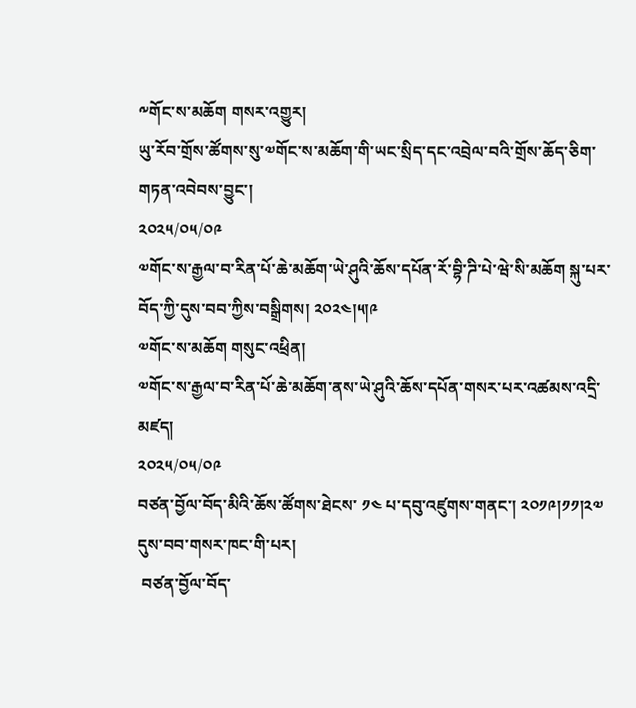༸གོང་ས་མཆོག གསར་འགྱུར།
ཡུ་རོབ་གྲོས་ཚོགས་སུ་༧གོང་ས་མཆོག་གི་ཡང་སྲིད་དང་འབྲེལ་བའི་གྲོས་ཆོད་ཅིག་གཏན་འབེབས་བྱུང་།
༢༠༢༥/༠༥/༠༩
༧གོང་ས་རྒྱལ་བ་རིན་པོ་ཆེ་མཆོག་ཡེ་ཤུའི་ཆོས་དཔོན་རོ་བྷི་ཌི་པེ་ཝེ་སི་མཆོག སྐུ་པར་བོད་ཀྱི་དུས་བབ་ཀྱིས་བསྒྲིགས། ༢༠༢༤།༥།༩
༧གོང་ས་མཆོག གསུང་འཕྲིན།
༧གོང་ས་རྒྱལ་བ་རིན་པོ་ཆེ་མཆོག་ནས་ཡེ་ཤུའི་ཆོས་དཔོན་གསར་པར་འཚམས་འདྲི་མཛད།
༢༠༢༥/༠༥/༠༩
བཙན་བྱོལ་བོད་མིའི་ཆོས་ཚོགས་ཐེངས་ ༡༤ པ་དབུ་འཛུགས་གནང་། ༢༠༡༩།༡༡།༢༧ དུས་བབ་གསར་ཁང་གི་པར།
 བཙན་བྱོལ་བོད་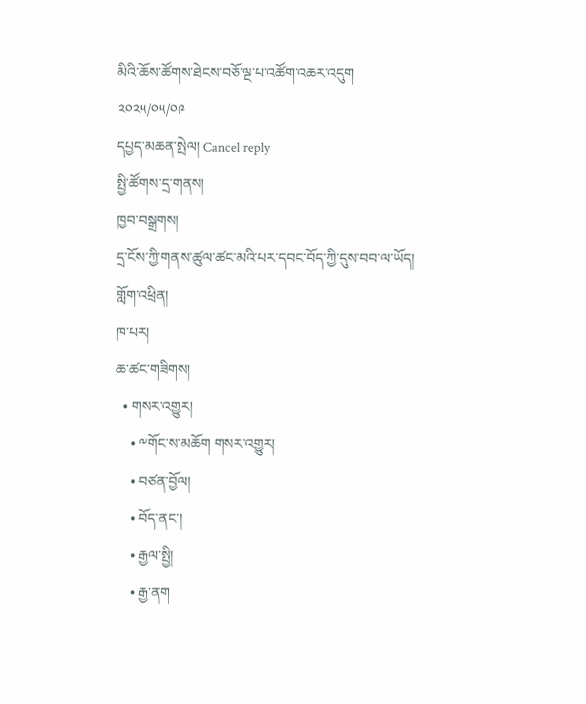མིའི་ཆོས་ཚོགས་ཐེངས་བཅོ་ལྔ་པ་འཚོག་འཆར་འདུག
༢༠༢༥/༠༥/༠༩
དཔྱད་མཆན་སྤེལ། Cancel reply
སྤྱི་ཚོགས་དྲ་གནས།
ཁྱབ་བསྒྲགས།
དྲ་ངོས་ཀྱི་གནས་ཚུལ་ཚང་མའི་པར་དབང་བོད་ཀྱི་དུས་བབ་ལ་ཡོད།
གློག་འཕྲིན།
ཁ་པར།
ཆ་ཚང་གཟིགས།
  • གསར་འགྱུར།
    • ༸གོང་ས་མཆོག གསར་འགྱུར།
    • བཙན་བྱོལ།
    • བོད་ནང་།
    • རྒྱལ་སྤྱི།
    • རྒྱ་ནག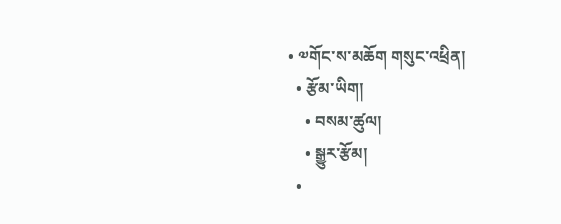• ༧གོང་ས་མཆོག གསུང་འཕྲིན།
  • རྩོམ་ཡིག།
    • བསམ་ཚུལ།
    • སྒྱུར་རྩོམ།
  •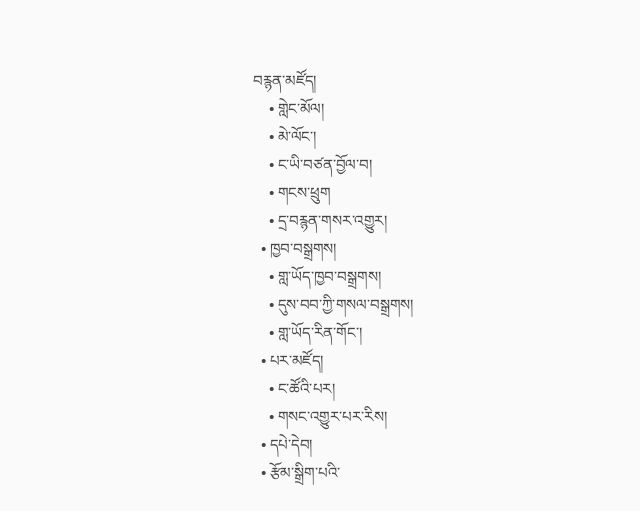བརྙན་མཛོད།
    • གླེང་མོལ།
    • མེ་ལོང་།
    • ང་ཡི་བཙན་བྱོལ་བ།
    • གངས་ཕྲུག
    • དྲ་བརྙན་གསར་འགྱུར།
  • ཁྱབ་བསྒྲགས།
    • གླ་ཡོད་ཁྱབ་བསྒྲགས།
    • དུས་བབ་ཀྱི་གསལ་བསྒྲགས།
    • གླ་ཡོད་རིན་གོང་།
  • པར་མཛོད།
    • ང་ཚོའི་པར།
    • གསང་འགྱུར་པར་རིས།
  • དཔེ་དེབ།
  • རྩོམ་སྒྲིག་པའི་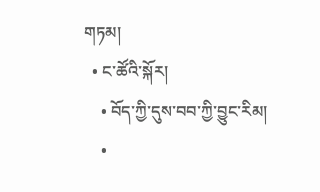གཏམ།
  • ང་ཚོའི་སྐོར།
    • བོད་ཀྱི་དུས་བབ་ཀྱི་བྱུང་རིམ།
    •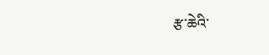རྩ་ཆེའི་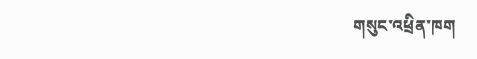གསུང་འཕྲིན་ཁག